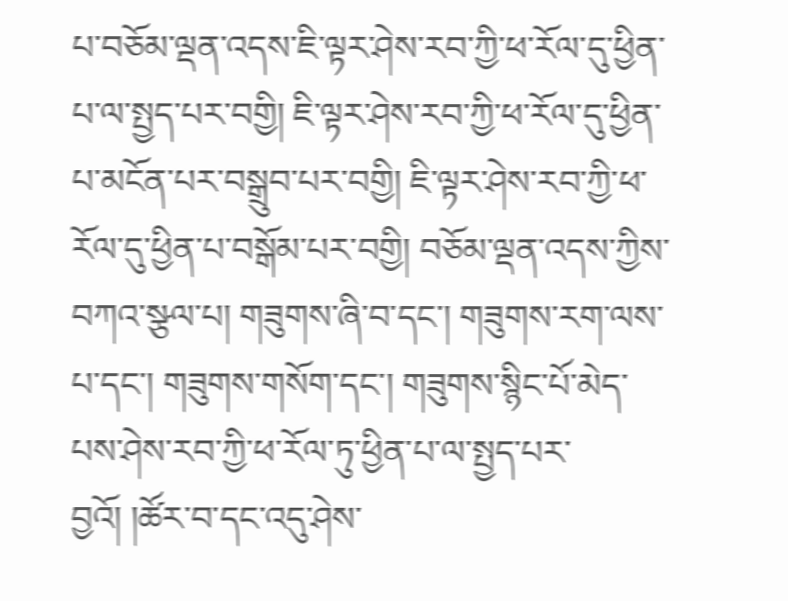པ་བཅོམ་ལྡན་འདས་ཇི་ལྟར་ཤེས་རབ་ཀྱི་ཕ་རོལ་དུ་ཕྱིན་པ་ལ་སྤྱད་པར་བགྱི། ཇི་ལྟར་ཤེས་རབ་ཀྱི་ཕ་རོལ་དུ་ཕྱིན་པ་མངོན་པར་བསྒྲུབ་པར་བགྱི། ཇི་ལྟར་ཤེས་རབ་ཀྱི་ཕ་རོལ་དུ་ཕྱིན་པ་བསྒོམ་པར་བགྱི། བཅོམ་ལྡན་འདས་ཀྱིས་བཀའ་སྩལ་པ། གཟུགས་ཞི་བ་དང་། གཟུགས་རག་ལས་པ་དང་། གཟུགས་གསོག་དང་། གཟུགས་སྙིང་པོ་མེད་པས་ཤེས་རབ་ཀྱི་ཕ་རོལ་ཏུ་ཕྱིན་པ་ལ་སྤྱད་པར་བྱའོ། །ཚོར་བ་དང་འདུ་ཤེས་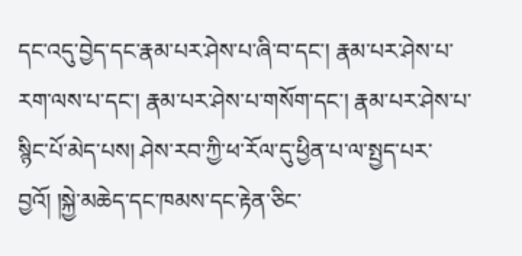དང་འདུ་བྱེད་དང་རྣམ་པར་ཤེས་པ་ཞི་བ་དང་། རྣམ་པར་ཤེས་པ་རག་ལས་པ་དང་། རྣམ་པར་ཤེས་པ་གསོག་དང་། རྣམ་པར་ཤེས་པ་སྙིང་པོ་མེད་པས། ཤེས་རབ་ཀྱི་ཕ་རོལ་དུ་ཕྱིན་པ་ལ་སྤྱད་པར་བྱའོ། །སྐྱེ་མཆེད་དང་ཁམས་དང་རྟེན་ཅིང་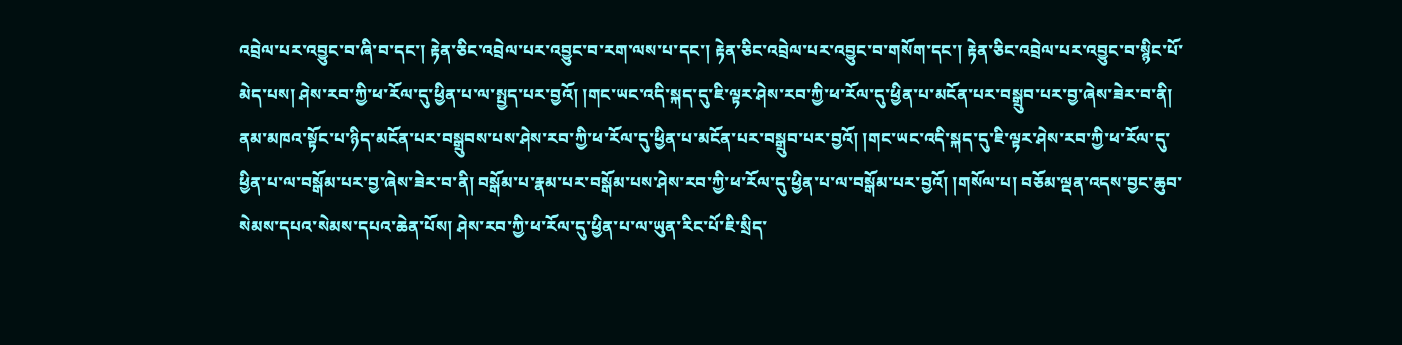འབྲེལ་པར་འབྱུང་བ་ཞི་བ་དང་། རྟེན་ཅིང་འབྲེལ་པར་འབྱུང་བ་རག་ལས་པ་དང་། རྟེན་ཅིང་འབྲེལ་པར་འབྱུང་བ་གསོག་དང་། རྟེན་ཅིང་འབྲེལ་པར་འབྱུང་བ་སྙིང་པོ་མེད་པས། ཤེས་རབ་ཀྱི་ཕ་རོལ་དུ་ཕྱིན་པ་ལ་སྤྱད་པར་བྱའོ། །གང་ཡང་འདི་སྐད་དུ་ཇི་ལྟར་ཤེས་རབ་ཀྱི་ཕ་རོལ་དུ་ཕྱིན་པ་མངོན་པར་བསྒྲུབ་པར་བྱ་ཞེས་ཟེར་བ་ནི། ནམ་མཁའ་སྟོང་པ་ཉིད་མངོན་པར་བསྒྲུབས་པས་ཤེས་རབ་ཀྱི་ཕ་རོལ་དུ་ཕྱིན་པ་མངོན་པར་བསྒྲུབ་པར་བྱའོ། །གང་ཡང་འདི་སྐད་དུ་ཇི་ལྟར་ཤེས་རབ་ཀྱི་ཕ་རོལ་དུ་ཕྱིན་པ་ལ་བསྒོམ་པར་བྱ་ཞེས་ཟེར་བ་ནི། བསྒོམ་པ་རྣམ་པར་བསྒོམ་པས་ཤེས་རབ་ཀྱི་ཕ་རོལ་དུ་ཕྱིན་པ་ལ་བསྒོམ་པར་བྱའོ། །གསོལ་པ། བཅོམ་ལྡན་འདས་བྱང་ཆུབ་སེམས་དཔའ་སེམས་དཔའ་ཆེན་པོས། ཤེས་རབ་ཀྱི་ཕ་རོལ་དུ་ཕྱིན་པ་ལ་ཡུན་རིང་པོ་ཇི་སྲིད་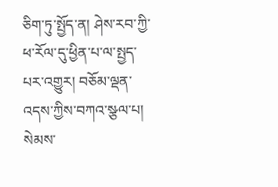ཅིག་ཏུ་སྤྱོད་ན། ཤེས་རབ་ཀྱི་ཕ་རོལ་དུ་ཕྱིན་པ་ལ་སྤྱད་པར་འགྱུར། བཅོམ་ལྡན་འདས་ཀྱིས་བཀའ་སྩལ་པ། སེམས་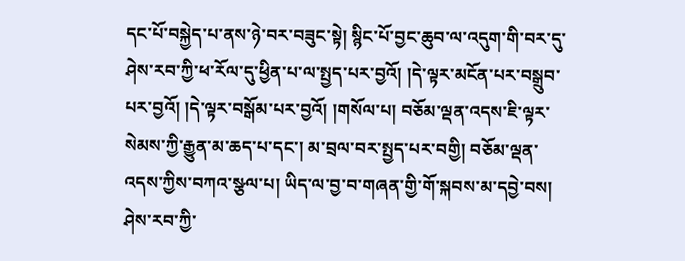དང་པོ་བསྐྱེད་པ་ནས་ཉེ་བར་བཟུང་སྟེ། སྙིང་པོ་བྱང་ཆུབ་ལ་འདུག་གི་བར་དུ་ཤེས་རབ་ཀྱི་ཕ་རོལ་དུ་ཕྱིན་པ་ལ་སྤྱད་པར་བྱའོ། །དེ་ལྟར་མངོན་པར་བསྒྲུབ་པར་བྱའོ། །དེ་ལྟར་བསྒོམ་པར་བྱའོ། །གསོལ་པ། བཅོམ་ལྡན་འདས་ཇི་ལྟར་སེམས་ཀྱི་རྒྱུན་མ་ཆད་པ་དང་། མ་བྲལ་བར་སྤྱད་པར་བགྱི། བཅོམ་ལྡན་འདས་ཀྱིས་བཀའ་སྩལ་པ། ཡིད་ལ་བྱ་བ་གཞན་གྱི་གོ་སྐབས་མ་དབྱེ་བས། ཤེས་རབ་ཀྱི་